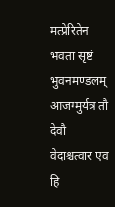मत्प्रेरितेन भवता सृष्टं भुवनमण्डलम्
आजग्मुर्यत्र तौ देवौ वेदाश्चत्वार एव हि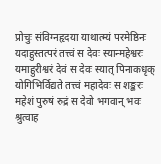प्रोचुः संविग्नहृदया याथात्म्यं परमेष्ठिनः
यदाहुस्तत्परं तत्त्वं स देवः स्यान्महेश्वरः
यमाहुरीश्वरं देवं स देवः स्यात् पिनाकधृक्
योगिभिर्विद्यते तत्त्वं महादेवः स शङ्करः
महेशं पुरुषं रुद्रं स देवो भगवान् भवः
श्रुत्वाह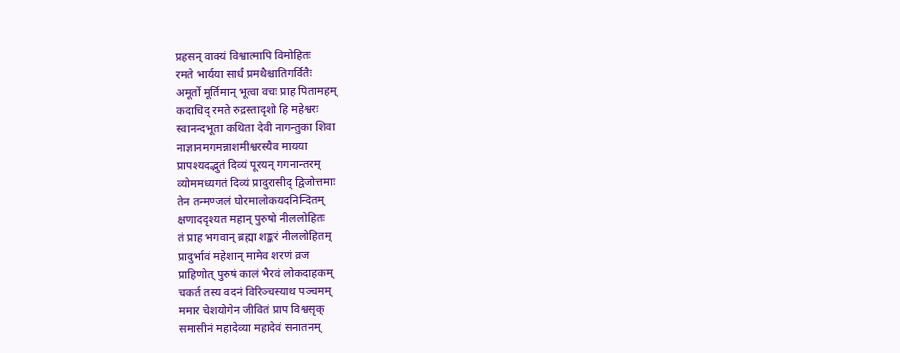प्रहसन् वाक्यं विश्वात्मापि विमोहितः
रमते भार्यया सार्धं प्रमथैश्चातिगर्वितैः
अमूर्तो मूर्तिमान् भूत्वा वचः प्राह पितामहम्
कदाचिद् रमते रुद्रस्तादृशो हि महेश्वरः
स्वानन्दभूता कथिता देवी नागन्तुका शिवा
नाज्ञानमगमन्नाशमीश्वरस्यैव मायया
प्रापश्यदद्भुतं दिव्यं पूरयन् गगनान्तरम्
व्योममध्यगतं दिव्यं प्रादुरासीद् द्विजोत्तमाः
तेन तन्मण्जलं घोरमालोकयदनिन्दितम्
क्षणाददृश्यत महान् पुरुषो नीललोहितः
तं प्राह भगवान् ब्रह्मा शङ्करं नीललोहितम्
प्रादुर्भावं महेशान् मामेव शरणं व्रज
प्राहिणोत् पुरुषं कालं भैरवं लोकदाहकम्
चकर्त तस्य वदनं विरिञ्चस्याथ पञ्चमम्
ममार चेशयोगेन जीवितं प्राप विश्वसृक्
समासीनं महादेव्या महादेवं सनातनम्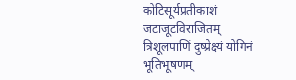कोटिसूर्यप्रतीकाशं जटाजूटविराजितम्
त्रिशूलपाणिं दुष्प्रेक्ष्यं योगिनं भूतिभूषणम्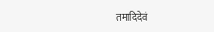तमादिदेवं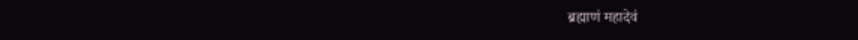ब्रह्माणं महादेवं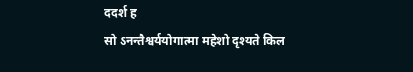ददर्श ह
सो ऽनन्तैश्वर्ययोगात्मा महेशो दृश्यते किल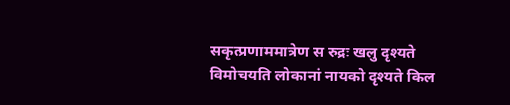सकृत्प्रणाममात्रेण स रुद्रः खलु दृश्यते
विमोचयति लोकानां नायको दृश्यते किल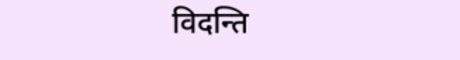विदन्ति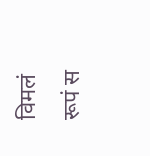विमलं रूपं स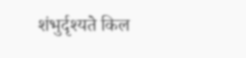शंभुर्दृश्यते किल